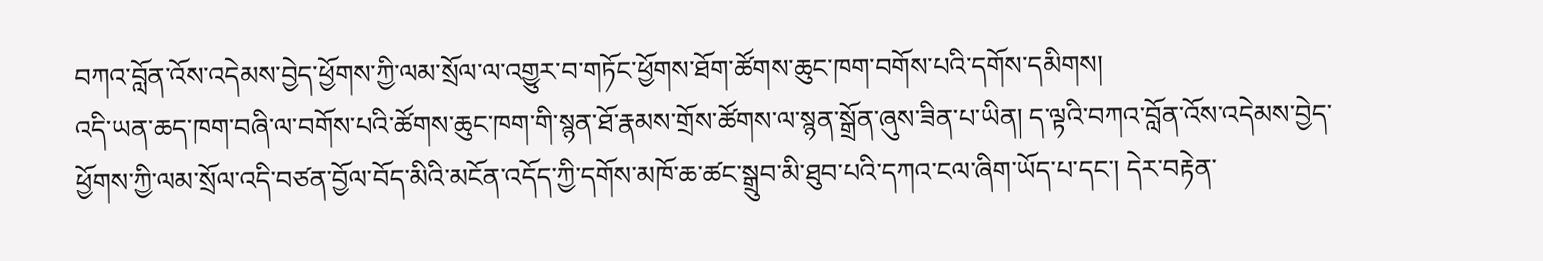བཀའ་བློན་འོས་འདེམས་བྱེད་ཕྱོགས་ཀྱི་ལམ་སྲོལ་ལ་འགྱུར་བ་གཏོང་ཕྱོགས་ཐོག་ཚོགས་ཆུང་ཁག་བགོས་པའི་དགོས་དམིགས།
འདི་ཡན་ཆད་ཁག་བཞི་ལ་བགོས་པའི་ཚོགས་ཆུང་ཁག་གི་སྙན་ཐོ་རྣམས་གྲོས་ཚོགས་ལ་སྙན་སྒྲོན་ཞུས་ཟིན་པ་ཡིན། ད་ལྟའི་བཀའ་བློན་འོས་འདེམས་བྱེད་ཕྱོགས་ཀྱི་ལམ་སྲོལ་འདི་བཙན་བྱོལ་བོད་མིའི་མངོན་འདོད་ཀྱི་དགོས་མཁོ་ཆ་ཚང་སྒྲུབ་མི་ཐུབ་པའི་དཀའ་ངལ་ཞིག་ཡོད་པ་དང་། དེར་བརྟེན་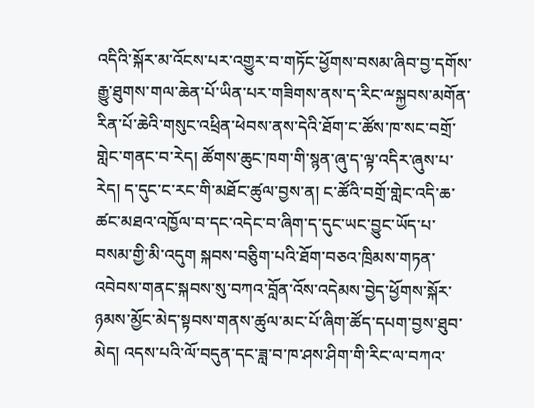འདིའི་སྐོར་མ་འོངས་པར་འགྱུར་བ་གཏོང་ཕྱོགས་བསམ་ཞིབ་བྱ་དགོས་རྒྱུ་ཐུགས་གལ་ཆེན་པོ་ཡིན་པར་གཟིགས་ནས་ད་རིང་ྋསྐྱབས་མགོན་རིན་པོ་ཆེའི་གསུང་འཕྲིན་ཕེབས་ནས་དེའི་ཐོག་ང་ཚོས་ཁ་སང་བགྲོ་གླེང་གནང་བ་རེད། ཚོགས་ཆུང་ཁག་གི་སྙན་ཞུ་ད་ལྟ་འདིར་ཞུས་པ་རེད། ད་དུང་ང་རང་གི་མཐོང་ཚུལ་བྱས་ན། ང་ཚོའི་བགྲོ་གླེང་འདི་ཆ་ཚང་མཐའ་འཁྱོལ་བ་དང་འདེང་བ་ཞིག་ད་དུང་ཡང་བྱུང་ཡོད་པ་བསམ་གྱི་མི་འདུག སྐབས་བཅིུག་པའི་ཐོག་བཅའ་ཁྲིམས་གཏན་འབེབས་གནང་སྐབས་སུ་བཀའ་བློན་འོས་འདེམས་བྱེད་ཕྱོགས་སྐོར་ཉམས་མྱོང་མེད་སྟབས་གནས་ཚུལ་མང་པོ་ཞིག་ཚོད་དཔག་བྱས་ཐུབ་མེད། འདས་པའི་ལོ་བདུན་དང་ཟླ་བ་ཁ་ཤས་ཤིག་གི་རིང་ལ་བཀའ་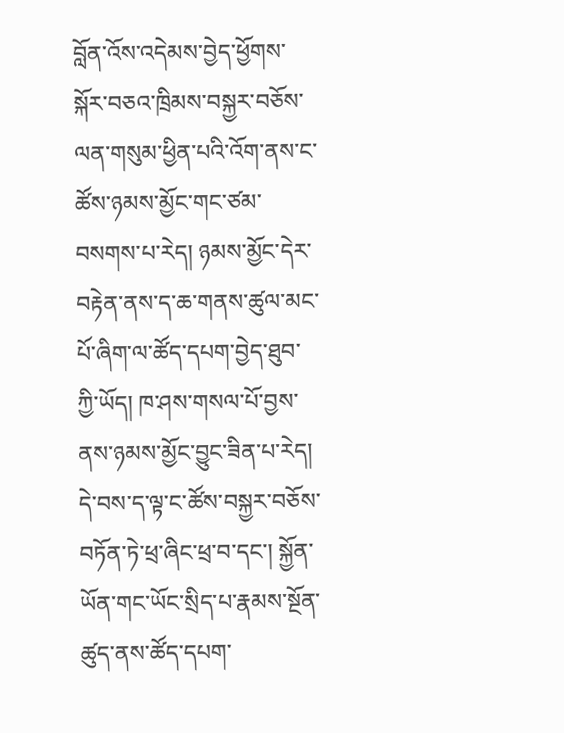བློན་འོས་འདེམས་བྱེད་ཕྱོགས་སྐོར་བཅའ་ཁྲིམས་བསྐྱར་བཅོས་ལན་གསུམ་ཕྱིན་པའི་འོག་ནས་ང་ཚོས་ཉམས་མྱོང་གང་ཙམ་བསགས་པ་རེད། ཉམས་མྱོང་དེར་བརྟེན་ནས་ད་ཆ་གནས་ཚུལ་མང་པོ་ཞིག་ལ་ཚོད་དཔག་བྱེད་ཐུབ་ཀྱི་ཡོད། ཁ་ཤས་གསལ་པོ་བྱས་ནས་ཉམས་མྱོང་བྱུང་ཟིན་པ་རེད། དེ་བས་ད་ལྟ་ང་ཚོས་བསྐྱར་བཅོས་བཏོན་ཏེ་ཕྲ་ཞིང་ཕྲ་བ་དང་། སྐྱོན་ཡོན་གང་ཡོང་སྲིད་པ་རྣམས་སྔོན་ཚུད་ནས་ཚོད་དཔག་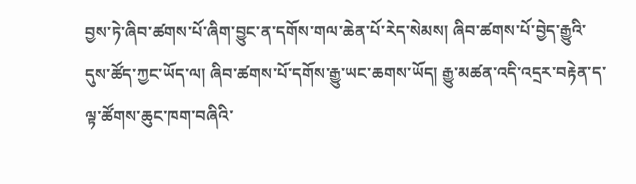བྱས་ཏེ་ཞིབ་ཚགས་པོ་ཞིག་བྱུང་ན་དགོས་གལ་ཆེན་པོ་རེད་སེམས། ཞིབ་ཚགས་པོ་བྱེད་རྒྱུའི་དུས་ཚོད་ཀྱང་ཡོད་ལ། ཞིབ་ཚགས་པོ་དགོས་རྒྱུ་ཡང་ཆགས་ཡོད། རྒྱུ་མཚན་འདི་འདྲར་བརྟེན་ད་ལྟ་ཚོགས་ཆུང་ཁག་བཞིའི་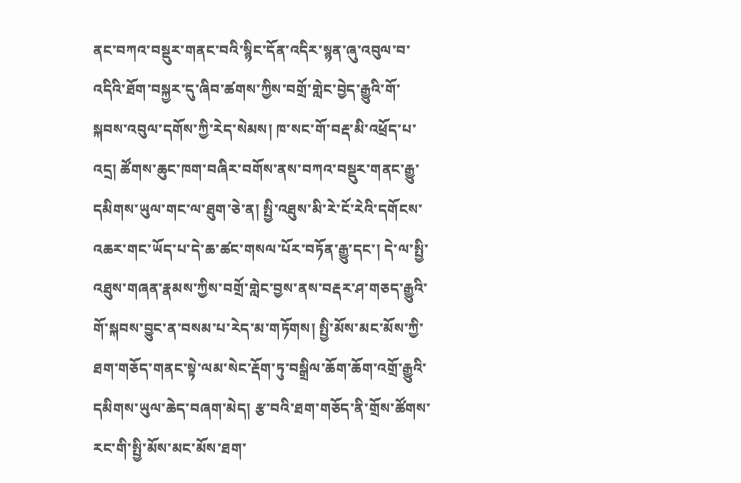ནང་བཀའ་བསྡུར་གནང་བའི་སྙིང་དོན་འདིར་སྙན་ཞུ་འབུལ་བ་འདིའི་ཐོག་བསྐྱར་དུ་ཞིབ་ཚགས་ཀྱིས་བགྲོ་གླེང་བྱེད་རྒྱུའི་གོ་སྐབས་འབུལ་དགོས་ཀྱི་རེད་སེམས། ཁ་སང་གོ་བརྡ་མི་འཕྲོད་པ་འདྲ། ཚོགས་ཆུང་ཁག་བཞིར་བགོས་ནས་བཀའ་བསྡུར་གནང་རྒྱུ་དམིགས་ཡུལ་གང་ལ་ཐུག་ཅེ་ན། སྤྱི་འཐུས་མི་རེ་ངོ་རེའི་དགོངས་འཆར་གང་ཡོད་པ་དེ་ཆ་ཚང་གསལ་པོར་བཏོན་རྒྱུ་དང་། དེ་ལ་སྤྱི་འཐུས་གཞན་རྣམས་ཀྱིས་བགྲོ་གླེང་བྱས་ནས་བརྡར་ཤ་གཅད་རྒྱུའི་གོ་སྐབས་བྱུང་ན་བསམ་པ་རེད་མ་གཏོགས། སྤྱི་མོས་མང་མོས་ཀྱི་ཐག་གཅོད་གནང་སྟེ་ལམ་སེང་རྡོག་ཏུ་བསྒྲིལ་ཆོག་ཆོག་འགྲོ་རྒྱུའི་དམིགས་ཡུལ་ཆེད་བཞག་མེད། རྩ་བའི་ཐག་གཅོད་ནི་གྲོས་ཚོགས་རང་གི་སྤྱི་མོས་མང་མོས་ཐག་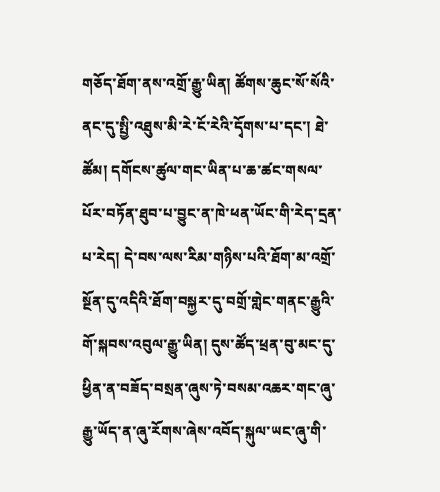གཅོད་ཐོག་ནས་འགྲོ་རྒྱུ་ཡིན། ཚོགས་ཆུང་སོ་སོའི་ནང་དུ་སྤྱི་འཐུས་མི་རེ་ངོ་རེའི་དྭོགས་པ་དང་། ཐེ་ཚོམ། དགོངས་ཚུལ་གང་ཡིན་པ་ཆ་ཚང་གསལ་པོར་བཏོན་ཐུབ་པ་བྱུང་ན་ཁེ་ཕན་ཡོང་གི་རེད་དྲན་པ་རེད། དེ་བས་ལས་རིམ་གཉིས་པའི་ཐོག་མ་འགྲོ་སྔོན་དུ་འདིའི་ཐོག་བསྐྱར་དུ་བགྲོ་གླེང་གནང་རྒྱུའི་གོ་སྐབས་འབུལ་རྒྱུ་ཡིན། དུས་ཚོད་ཕྲན་བུ་མང་དུ་ཕྱིན་ན་བཟོད་བསྲན་ཞུས་ཏེ་བསམ་འཆར་གང་ཞུ་རྒྱུ་ཡོད་ན་ཞུ་རོགས་ཞེས་འབོད་སྐུལ་ཡང་ཞུ་གི་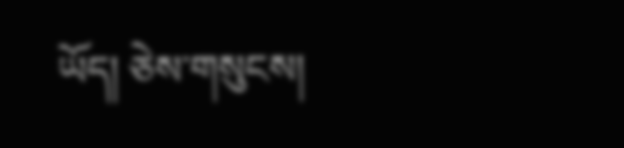ཡོད། ཅེས་གསུངས།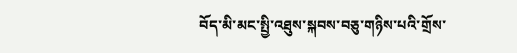བོད་མི་མང་སྤྱི་འཐུས་སྐབས་བཅུ་གཉིས་པའི་གྲོས་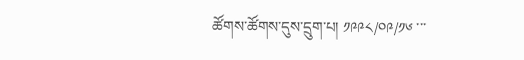ཚོགས་ཚོགས་དུས་དྲུག་པ། ༡༩༩༨/༠༩/༡༦ ་་་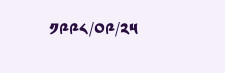༡༩༩༨/༠༩/༢༥